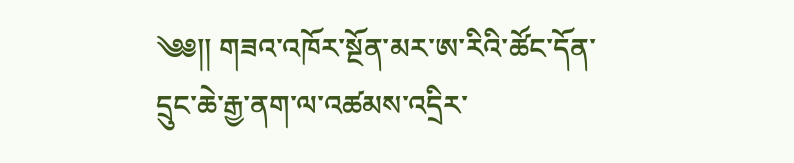༄༅།། གཟའ་འཁོར་སྔོན་མར་ཨ་རིའི་ཚོང་དོན་དྲུང་ཆེ་རྒྱ་ནག་ལ་འཚམས་འདྲིར་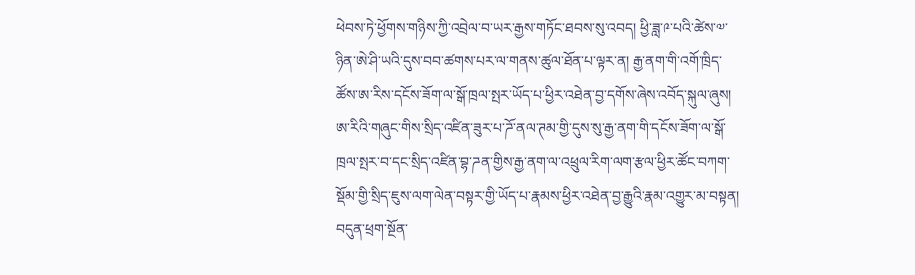ཕེབས་ཏེ་ཕྱོགས་གཉིས་ཀྱི་འབྲེལ་བ་ཡར་རྒྱས་གཏོང་ཐབས་སུ་འབད། ཕྱི་ཟླ་༩་པའི་ཚེས་༧་ཉིན་ཨེ་ཤི་ཡའི་དུས་བབ་ཚགས་པར་ལ་གནས་ཚུལ་ཐོན་པ་ལྟར་ན། རྒྱ་ནག་གི་འགོ་ཁྲིད་ཚོས་ཨ་རིས་དངོས་ཟོག་ལ་སྒོ་ཁྲལ་སྤར་ཡོད་པ་ཕྱིར་འཐེན་བྱ་དགོས་ཞེས་འབོད་སྐུལ་ཞུས། ཨ་རིའི་གཞུང་གིས་སྲིད་འཛིན་ཟུར་པ་ཌོ་ནལ་ཊམ་གྱི་དུས་སུ་རྒྱ་ནག་གི་དངོས་ཟོག་ལ་སྒོ་ཁྲལ་སྤར་བ་དང་སྲིད་འཛིན་བྷ་ཌན་གྱིས་རྒྱ་ནག་ལ་འཕྲུལ་རིག་ལག་རྩལ་ཕྱིར་ཚོང་བཀག་སྡོམ་གྱི་སྲིད་ཇུས་ལག་ལེན་བསྟར་གྱི་ཡོད་པ་རྣམས་ཕྱིར་འཐེན་བྱ་རྒྱུའི་རྣམ་འགྱུར་མ་བསྟན། བདུན་ཕྲག་སྔོན་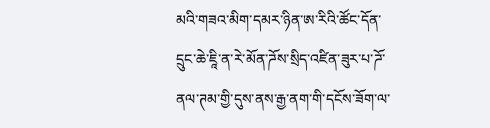མའི་གཟའ་མིག་དམར་ཉིན་ཨ་རིའི་ཚོང་དོན་དྲུང་ཆེ་ཇཱི་ན་རེ་མོན་ཌོས་སྲིད་འཛིན་ཟུར་པ་ཌོ་ནལ་ཊམ་གྱི་དུས་ནས་རྒྱ་ནག་གི་དངོས་ཟོག་ལ་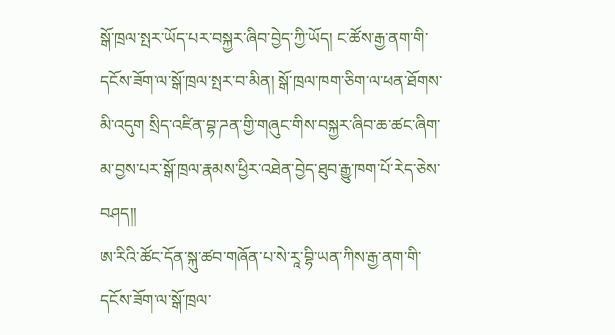སྒོ་ཁྲལ་སྤར་ཡོད་པར་བསྐྱར་ཞིབ་བྱེད་ཀྱི་ཡོད། ང་ཚོས་རྒྱ་ནག་གི་དངོས་ཟོག་ལ་སྒོ་ཁྲལ་སྤར་བ་མིན། སྒོ་ཁྲལ་ཁག་ཅིག་ལ་ཕན་ཐོགས་མི་འདུག སྲིད་འཛིན་བྷ་ཌན་གྱི་གཞུང་གིས་བསྐྱར་ཞིབ་ཆ་ཚང་ཞིག་མ་བྱས་པར་སྒོ་ཁྲལ་རྣམས་ཕྱིར་འཐེན་བྱེད་ཐུབ་རྒྱུ་ཁག་པོ་རེད་ཅེས་བཤད།།
ཨ་རིའི་ཚོང་དོན་སྐུ་ཚབ་གཞོན་པ་སེ་རཱ་བྷི་ཡན་ཀིས་རྒྱ་ནག་གི་དངོས་ཟོག་ལ་སྒོ་ཁྲལ་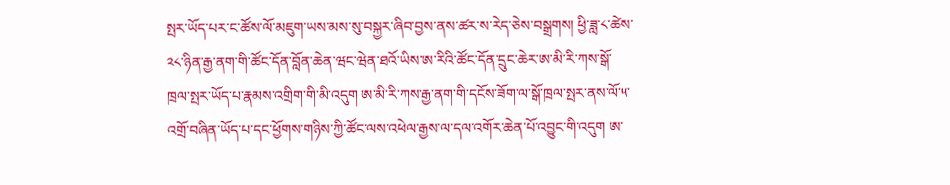སྤར་ཡོད་པར་ང་ཚོས་ལོ་མཇུག་ཡས་མས་སུ་བསྐྱར་ཞིབ་བྱས་ནས་ཚར་ས་རེད་ཅེས་བསྒྲགས། ཕྱི་ཟླ་༨་ཚེས་༢༨་ཉིན་རྒྱ་ནག་གི་ཚོང་དོན་བློན་ཆེན་ཝང་ཝེན་ཐའོ་ཡིས་ཨ་རིའི་ཚོང་དོན་དྲུང་ཆེར་ཨ་མི་རི་ཀས་སྒོ་ཁྲལ་སྤར་ཡོད་པ་རྣམས་འགྲིག་གི་མི་འདུག ཨ་མི་རི་ཀས་རྒྱ་ནག་གི་དངོས་ཟོག་ལ་སྒོ་ཁྲལ་སྤར་ནས་ལོ་༥་འགྲོ་བཞིན་ཡོད་པ་དང་ཕྱོགས་གཉིས་ཀྱི་ཚོང་ལས་འཕེལ་རྒྱས་ལ་དལ་འགོར་ཆེན་པོ་འབྱུང་གི་འདུག ཨ་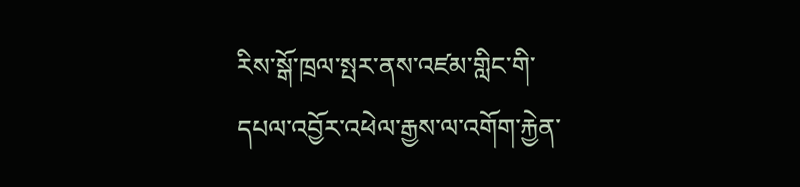རིས་སྒོ་ཁྲལ་སྤར་ནས་འཛམ་གླིང་གི་དཔལ་འབྱོར་འཕེལ་རྒྱས་ལ་འགོག་རྐྱེན་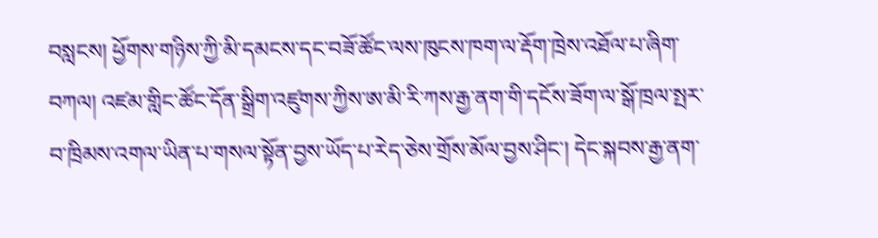བསླངས། ཕྱོགས་གཉིས་ཀྱི་མི་དམངས་དང་བཟོ་ཚོང་ལས་ཁུངས་ཁག་ལ་རྡོག་ཁྲེས་འཐོལ་པ་ཞིག་བཀལ། འཛམ་གླིང་ཚོང་དོན་སྒྲིག་འཛུགས་ཀྱིས་ཨ་མི་རི་ཀས་རྒྱ་ནག་གི་དངོས་ཟོག་ལ་སྒོ་ཁྲལ་སྤར་བ་ཁྲིམས་འགལ་ཡིན་པ་གསལ་སྟོན་བྱས་ཡོད་པ་རེད་ཅེས་གྲོས་མོལ་བྱས་ཤིང་། དེང་སྐབས་རྒྱ་ནག་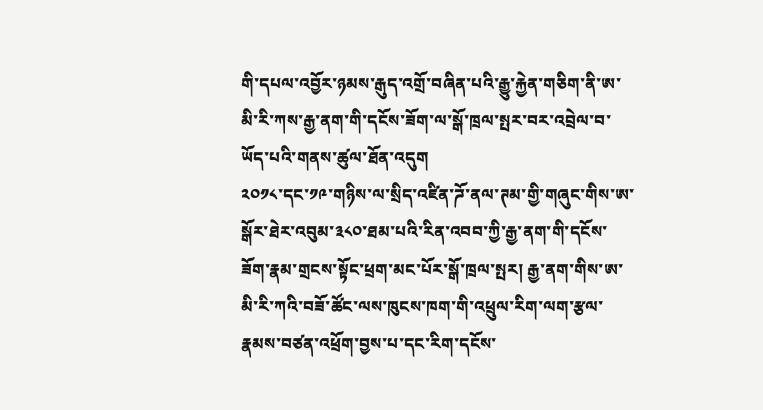གི་དཔལ་འབྱོར་ཉམས་རྒུད་འགྲོ་བཞིན་པའི་རྒྱུ་རྐྱེན་གཅིག་ནི་ཨ་མི་རི་ཀས་རྒྱ་ནག་གི་དངོས་ཟོག་ལ་སྒོ་ཁྲལ་སྤར་བར་འབྲེལ་བ་ཡོད་པའི་གནས་ཚུལ་ཐོན་འདུག
༢༠༡༨་དང་༡༩་གཉིས་ལ་སྲིད་འཛིན་ཌོ་ནལ་ཊམ་གྱི་གཞུང་གིས་ཨ་སྒོར་ཐེར་འབུམ་༣༨༠་ཐམ་པའི་རིན་འབབ་ཀྱི་རྒྱ་ནག་གི་དངོས་ཟོག་རྣམ་གྲངས་སྟོང་ཕྲག་མང་པོར་སྒོ་ཁྲལ་སྤར། རྒྱ་ནག་གིས་ཨ་མི་རི་ཀའི་བཟོ་ཚོང་ལས་ཁུངས་ཁག་གི་འཕྲུལ་རིག་ལག་རྩལ་རྣམས་བཙན་འཕྲོག་བྱས་པ་དང་རིག་དངོས་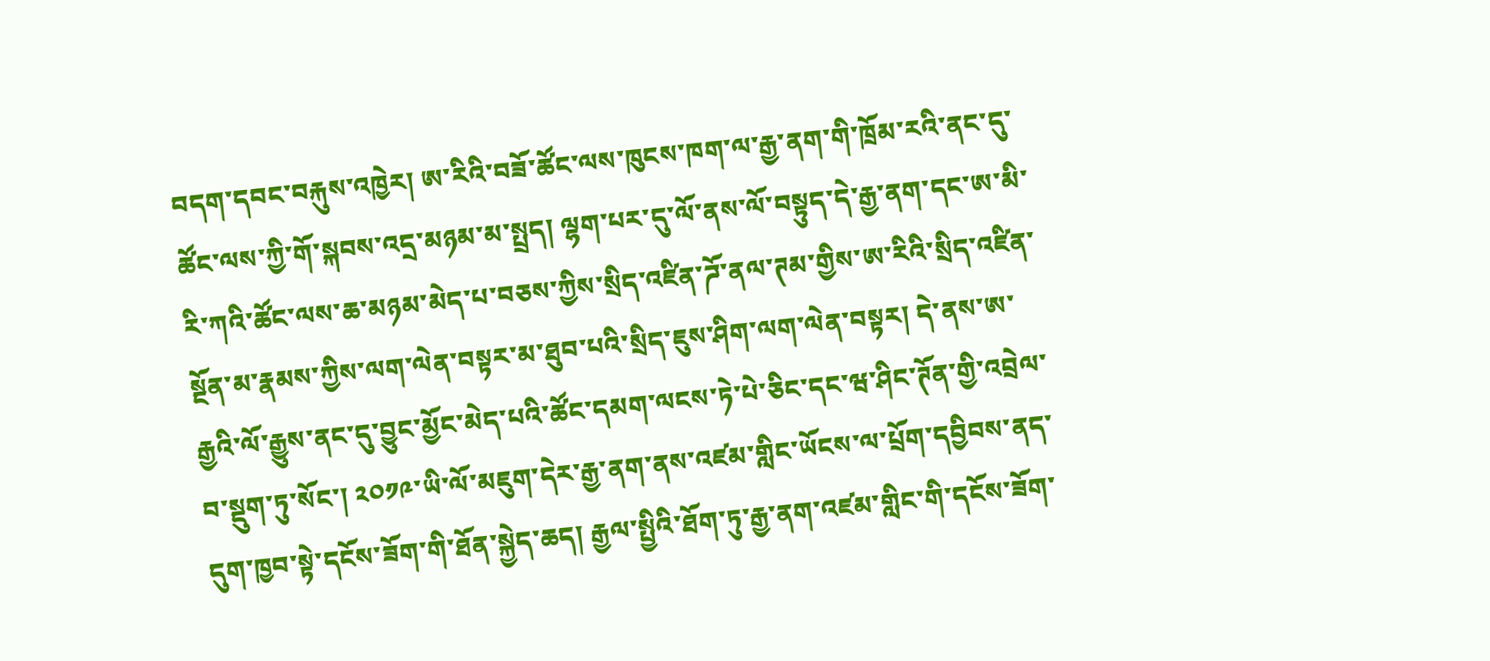བདག་དབང་བརྐུས་འཁྱེར། ཨ་རིའི་བཟོ་ཚོང་ལས་ཁུངས་ཁག་ལ་རྒྱ་ནག་གི་ཁྲོམ་རའི་ནང་དུ་ཚོང་ལས་ཀྱི་གོ་སྐབས་འདྲ་མཉམ་མ་སྤྲད། ལྷག་པར་དུ་ལོ་ནས་ལོ་བསྟུད་དེ་རྒྱ་ནག་དང་ཨ་མི་རི་ཀའི་ཚོང་ལས་ཆ་མཉམ་མེད་པ་བཅས་ཀྱིས་སྲིད་འཛིན་ཌོ་ནལ་ཊམ་གྱིས་ཨ་རིའི་སྲིད་འཛིན་སྔོན་མ་རྣམས་ཀྱིས་ལག་ལེན་བསྟར་མ་ཐུབ་པའི་སྲིད་ཇུས་ཤིག་ལག་ལེན་བསྟར། དེ་ནས་ཨ་རྒྱའི་ལོ་རྒྱུས་ནང་དུ་བྱུང་མྱོང་མེད་པའི་ཚོང་དམག་ལངས་ཏེ་པེ་ཅིང་དང་ཝ་ཤིང་ཊོན་གྱི་འབྲེལ་བ་སྡུག་ཏུ་སོང་། ༢༠༡༩་ཡི་ལོ་མཇུག་དེར་རྒྱ་ནག་ནས་འཛམ་གླིང་ཡོངས་ལ་པྲོག་དབྱིབས་ནད་དུག་ཁྱབ་སྟེ་དངོས་ཟོག་གི་ཐོན་སྐྱེད་ཆད། རྒྱལ་སྤྱིའི་ཐོག་ཏུ་རྒྱ་ནག་འཛམ་གླིང་གི་དངོས་ཟོག་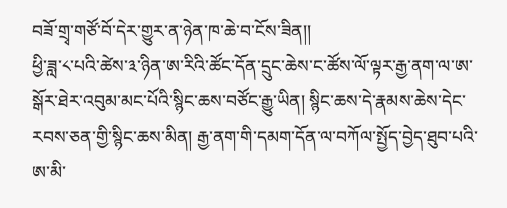བཟོ་གྲྭ་གཙོ་བོ་དེར་གྱུར་ན་ཉེན་ཁ་ཆེ་བ་ངོས་ཟིན།།
ཕྱི་ཟླ་༨་པའི་ཚེས་༣་ཉིན་ཨ་རིའི་ཚོང་དོན་དྲུང་ཆེས་ང་ཚོས་ལོ་ལྟར་རྒྱ་ནག་ལ་ཨ་སྒོར་ཐེར་འབུམ་མང་པོའི་སྙིང་ཆས་བཙོང་རྒྱུ་ཡིན། སྙིང་ཆས་དེ་རྣམས་ཆེས་དེང་རབས་ཅན་གྱི་སྙིང་ཆས་མིན། རྒྱ་ནག་གི་དམག་དོན་ལ་བཀོལ་སྤྱོད་བྱེད་ཐུབ་པའི་ཨ་མི་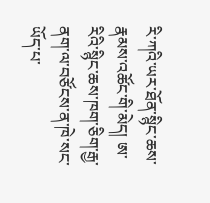རི་ཀའི་ཡར་ཐོན་སྙིང་ཆས་རྣམས་འཚོང་གི་མེད། ཨ་རིའི་སྙིང་ཆས་ཁག་ཅིག་རྒྱ་ནག་ལ་བཙོངས་ན་ཁེ་སང་ཡོད་པ་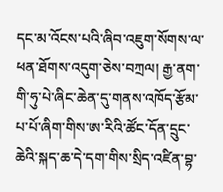དང་མ་འོངས་པའི་ཞིབ་འཇུག་སོགས་ལ་ཕན་ཐོགས་འདུག་ཅེས་བཀྲལ། རྒྱ་ནག་གི་ཧུ་པེ་ཞིང་ཆེན་དུ་གནས་འཁོད་རྩོམ་པ་པོ་ཞིག་གིས་ཨ་རིའི་ཚོང་དོན་དྲུང་ཆེའི་སྐད་ཆ་དེ་དག་གིས་སྲིད་འཛིན་བྷ་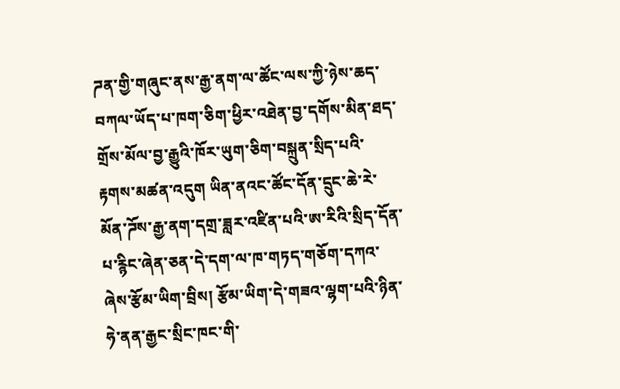ཌན་གྱི་གཞུང་ནས་རྒྱ་ནག་ལ་ཚོང་ལས་ཀྱི་ཉེས་ཆད་བཀལ་ཡོད་པ་ཁག་ཅིག་ཕྱིར་འཐེན་བྱ་དགོས་མིན་ཐད་གྲོས་མོལ་བྱ་རྒྱུའི་ཁོར་ཡུག་ཅིག་བསྐྲུན་སྲིད་པའི་རྟགས་མཚན་འདུག ཡིན་ནའང་ཚོང་དོན་དྲུང་ཆེ་རེ་མོན་ཌོས་རྒྱ་ནག་དགྲ་ཟླར་འཛིན་པའི་ཨ་རིའི་སྲིད་དོན་པ་རྙིང་ཞེན་ཅན་དེ་དག་ལ་ཁ་གཏད་གཅོག་དཀའ་ཞེས་རྩོམ་ཡིག་བྲིས། རྩོམ་ཡིག་དེ་གཟའ་ལྷག་པའི་ཉིན་ཧེ་ནན་རྒྱང་སྲིང་ཁང་གི་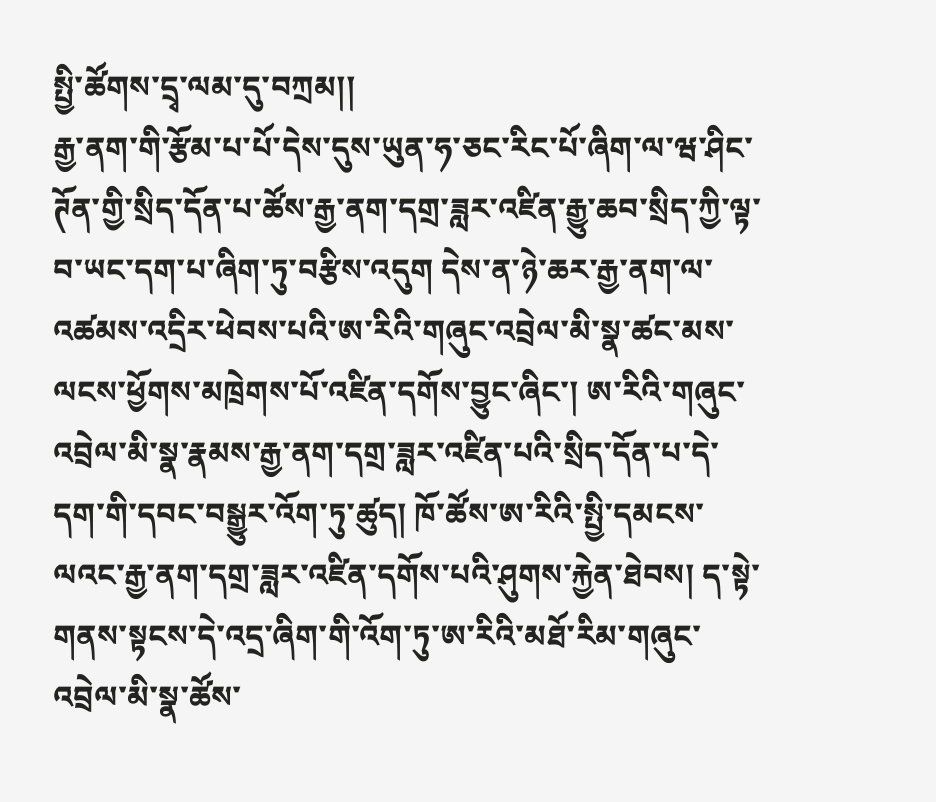སྤྱི་ཚོགས་དྲྭ་ལམ་དུ་བཀྲམ།།
རྒྱ་ནག་གི་རྩོམ་པ་པོ་དེས་དུས་ཡུན་ཧ་ཅང་རིང་པོ་ཞིག་ལ་ཝ་ཤིང་ཊོན་གྱི་སྲིད་དོན་པ་ཚོས་རྒྱ་ནག་དགྲ་ཟླར་འཛིན་རྒྱུ་ཆབ་སྲིད་ཀྱི་ལྟ་བ་ཡང་དག་པ་ཞིག་ཏུ་བརྩིས་འདུག དེས་ན་ཉེ་ཆར་རྒྱ་ནག་ལ་འཚམས་འདྲིར་ཕེབས་པའི་ཨ་རིའི་གཞུང་འབྲེལ་མི་སྣ་ཚང་མས་ལངས་ཕྱོགས་མཁྲེགས་པོ་འཛིན་དགོས་བྱུང་ཞིང་། ཨ་རིའི་གཞུང་འབྲེལ་མི་སྣ་རྣམས་རྒྱ་ནག་དགྲ་ཟླར་འཛིན་པའི་སྲིད་དོན་པ་དེ་དག་གི་དབང་བསྒྱུར་འོག་ཏུ་ཚུད། ཁོ་ཚོས་ཨ་རིའི་སྤྱི་དམངས་ལའང་རྒྱ་ནག་དགྲ་ཟླར་འཛིན་དགོས་པའི་ཤུགས་རྐྱེན་ཐེབས། ད་སྟེ་གནས་སྟངས་དེ་འདྲ་ཞིག་གི་འོག་ཏུ་ཨ་རིའི་མཐོ་རིམ་གཞུང་འབྲེལ་མི་སྣ་ཚོས་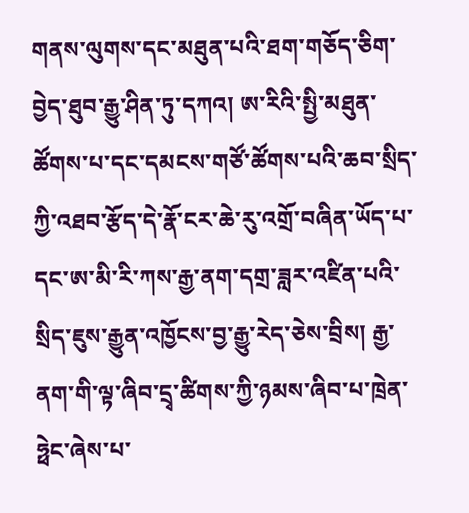གནས་ལུགས་དང་མཐུན་པའི་ཐག་གཅོད་ཅིག་བྱེད་ཐུབ་རྒྱུ་ཤིན་ཏུ་དཀའ། ཨ་རིའི་སྤྱི་མཐུན་ཚོགས་པ་དང་དམངས་གཙོ་ཚོགས་པའི་ཆབ་སྲིད་ཀྱི་འཐབ་རྩོད་དེ་རྣོ་ངར་ཆེ་རུ་འགྲོ་བཞིན་ཡོད་པ་དང་ཨ་མི་རི་ཀས་རྒྱ་ནག་དགྲ་ཟླར་འཛིན་པའི་སྲིད་ཇུས་རྒྱུན་འཁྱོངས་བྱ་རྒྱུ་རེད་ཅེས་བྲིས། རྒྱ་ནག་གི་ལྟ་ཞིབ་དྲྭ་ཚིགས་ཀྱི་ཉམས་ཞིབ་པ་ཁྲེན་ཧྥེང་ཞེས་པ་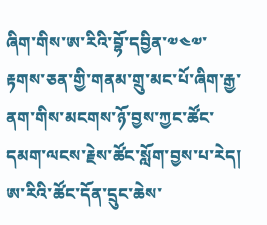ཞིག་གིས་ཨ་རིའི་བྷོ་དབྱིན་༧༤༧་རྟགས་ཅན་གྱི་གནམ་གྲུ་མང་པོ་ཞིག་རྒྱ་ནག་གིས་མངགས་ཉོ་བྱས་ཀྱང་ཚོང་དམག་ལངས་རྗེས་ཚོང་སློག་བྱས་པ་རེད། ཨ་རིའི་ཚོང་དོན་དྲུང་ཆེས་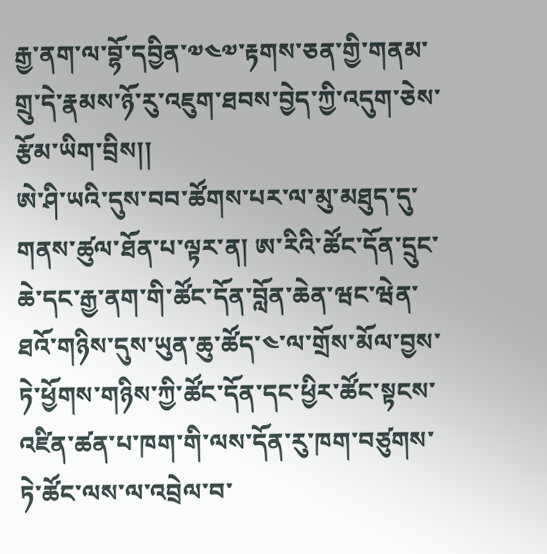རྒྱ་ནག་ལ་བྷོ་དབྱིན་༧༤༧་རྟགས་ཅན་གྱི་གནམ་གྲུ་དེ་རྣམས་ཉོ་རུ་འཇུག་ཐབས་བྱེད་ཀྱི་འདུག་ཅེས་རྩོམ་ཡིག་བྲིས།།
ཨེ་ཤི་ཡའི་དུས་བབ་ཚོགས་པར་ལ་མུ་མཐུད་དུ་གནས་ཚུལ་ཐོན་པ་ལྟར་ན། ཨ་རིའི་ཚོང་དོན་དྲུང་ཆེ་དང་རྒྱ་ནག་གི་ཚོང་དོན་བློན་ཆེན་ཝང་ཝེན་ཐའོ་གཉིས་དུས་ཡུན་ཆུ་ཚོད་༤་ལ་གྲོས་མོལ་བྱས་ཏེ་ཕྱོགས་གཉིས་ཀྱི་ཚོང་དོན་དང་ཕྱིར་ཚོང་སྟངས་འཛིན་ཚན་པ་ཁག་གི་ལས་དོན་རུ་ཁག་བཙུགས་ཏེ་ཚོང་ལས་ལ་འབྲེལ་བ་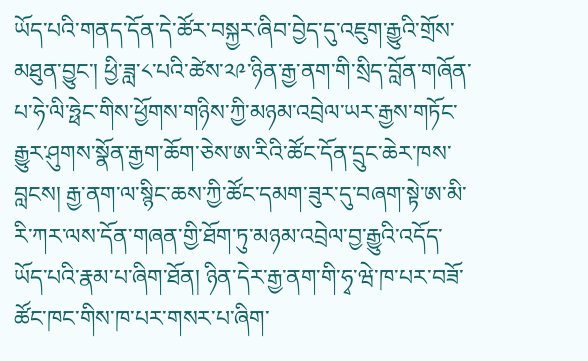ཡོད་པའི་གནད་དོན་དེ་ཚོར་བསྐྱར་ཞིབ་བྱེད་དུ་འཇུག་རྒྱུའི་གྲོས་མཐུན་བྱུང་། ཕྱི་ཟླ་༨་པའི་ཚེས་༢༩་ཉིན་རྒྱ་ནག་གི་སྲིད་བློན་གཞོན་པ་ཧེ་ལི་ཧྥེང་གིས་ཕྱོགས་གཉིས་ཀྱི་མཉམ་འབྲེལ་ཡར་རྒྱས་གཏོང་རྒྱུར་ཤུགས་སྣོན་རྒྱག་ཆོག་ཅེས་ཨ་རིའི་ཚོང་དོན་དྲུང་ཆེར་ཁས་བླངས། རྒྱ་ནག་ལ་སྙིང་ཆས་ཀྱི་ཚོང་དམག་ཟུར་དུ་བཞག་སྟེ་ཨ་མི་རི་ཀར་ལས་དོན་གཞན་གྱི་ཐོག་ཏུ་མཉམ་འབྲེལ་བྱ་རྒྱུའི་འདོད་ཡོད་པའི་རྣམ་པ་ཞིག་ཐོན། ཉིན་དེར་རྒྱ་ནག་གི་ཧྭ་ཝེ་ཁ་པར་བཟོ་ཚོང་ཁང་གིས་ཁ་པར་གསར་པ་ཞིག་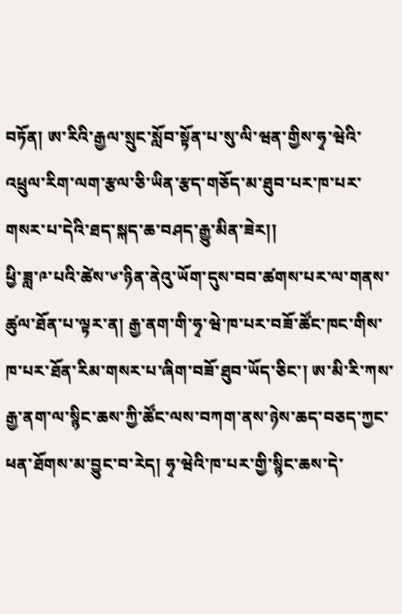བཏོན། ཨ་རིའི་རྒྱལ་སྲུང་སློབ་སྟོན་པ་སུ་ལི་ཝན་གྱིས་ཧྭ་ཝེའི་འཕྲུལ་རིག་ལག་རྩལ་ཅི་ཡིན་རྩད་གཅོད་མ་ཐུབ་པར་ཁ་པར་གསར་པ་དེའི་ཐད་སྐད་ཆ་བཤད་རྒྱུ་མིན་ཟེར།།
ཕྱི་ཟླ་༩་པའི་ཚེས་༦་ཉིན་ནེའུ་ཡོག་དུས་བབ་ཚགས་པར་ལ་གནས་ཚུལ་ཐོན་པ་ལྟར་ན། རྒྱ་ནག་གི་ཧྭ་ཝེ་ཁ་པར་བཟོ་ཚོང་ཁང་གིས་ཁ་པར་ཐོན་རིམ་གསར་པ་ཞིག་བཟོ་ཐུབ་ཡོད་ཅིང་། ཨ་མི་རི་ཀས་རྒྱ་ནག་ལ་སྙིང་ཆས་ཀྱི་ཚོང་ལས་བཀག་ནས་ཉེས་ཆད་བཅད་ཀྱང་ཕན་ཐོགས་མ་བྱུང་བ་རེད། ཧྭ་ཝེའི་ཁ་པར་གྱི་སྙིང་ཆས་དེ་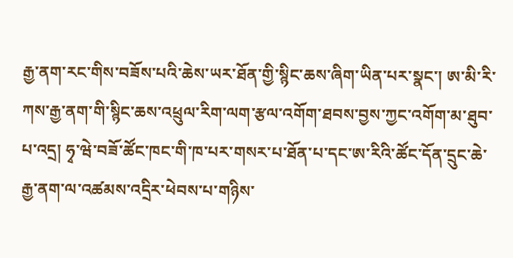རྒྱ་ནག་རང་གིས་བཟོས་པའི་ཆེས་ཡར་ཐོན་གྱི་སྙིང་ཆས་ཞིག་ཡིན་པར་སྣང་། ཨ་མི་རི་ཀས་རྒྱ་ནག་གི་སྙིང་ཆས་འཕྲུལ་རིག་ལག་རྩལ་འགོག་ཐབས་བྱས་ཀྱང་འགོག་མ་ཐུབ་པ་འདྲ། ཧྭ་ཝེ་བཟོ་ཚོང་ཁང་གི་ཁ་པར་གསར་པ་ཐོན་པ་དང་ཨ་རིའི་ཚོང་དོན་དྲུང་ཆེ་རྒྱ་ནག་ལ་འཚམས་འདྲིར་ཕེབས་པ་གཉིས་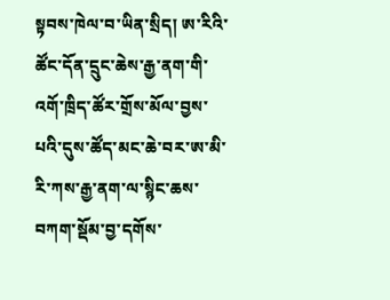སྟབས་ཁེལ་བ་ཡིན་སྲིད། ཨ་རིའི་ཚོང་དོན་དྲུང་ཆེས་རྒྱ་ནག་གི་འགོ་ཁྲིད་ཚོར་གྲོས་མོལ་བྱས་པའི་དུས་ཚོད་མང་ཆེ་བར་ཨ་མི་རི་ཀས་རྒྱ་ནག་ལ་སྙིང་ཆས་བཀག་སྡོམ་བྱ་དགོས་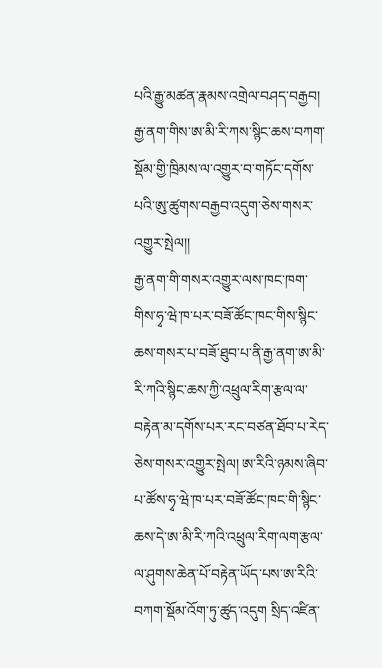པའི་རྒྱུ་མཚན་རྣམས་འགྲེལ་བཤད་བརྒྱབ། རྒྱ་ནག་གིས་ཨ་མི་རི་ཀས་སྙིང་ཆས་བཀག་སྡོམ་གྱི་ཁྲིམས་ལ་འགྱུར་བ་གཏོང་དགོས་པའི་ཨུ་ཚུགས་བརྒྱབ་འདུག་ཅེས་གསར་འགྱུར་སྤེལ།།
རྒྱ་ནག་གི་གསར་འགྱུར་ལས་ཁང་ཁག་གིས་ཧྭ་ཝེ་ཁ་པར་བཟོ་ཚོང་ཁང་གིས་སྙིང་ཆས་གསར་པ་བཟོ་ཐུབ་པ་ནི་རྒྱ་ནག་ཨ་མི་རི་ཀའི་སྙིང་ཆས་ཀྱི་འཕྲུལ་རིག་རྩལ་ལ་བརྟེན་མ་དགོས་པར་རང་བཙན་ཐོབ་པ་རེད་ཅེས་གསར་འགྱུར་སྤེལ། ཨ་རིའི་ཉམས་ཞིབ་པ་ཚོས་ཧྭ་ཝེ་ཁ་པར་བཟོ་ཚོང་ཁང་གི་སྙིང་ཆས་དེ་ཨ་མི་རི་ཀའི་འཕྲུལ་རིག་ལག་རྩལ་ལ་ཤུགས་ཆེན་པོ་བརྟེན་ཡོད་པས་ཨ་རིའི་བཀག་སྡོམ་འོག་ཏུ་ཚུད་འདུག སྲིད་འཛིན་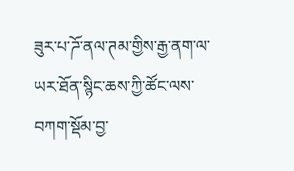ཟུར་པ་ཌོ་ནལ་ཊམ་གྱིས་རྒྱ་ནག་ལ་ཡར་ཐོན་སྙིང་ཆས་ཀྱི་ཚོང་ལས་བཀག་སྡོམ་བྱ་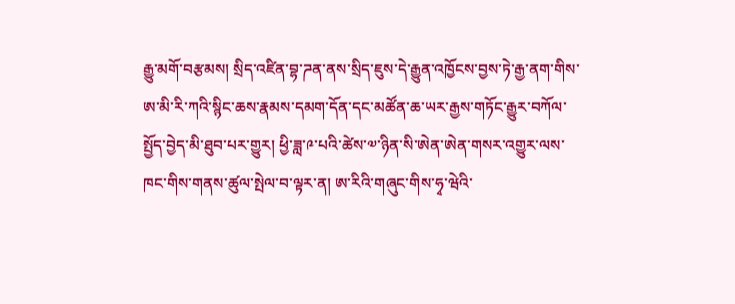རྒྱུ་མགོ་བརྩམས། སྲིད་འཛིན་བྷ་ཌན་ནས་སྲིད་ཇུས་དེ་རྒྱུན་འཁྱོངས་བྱས་ཏེ་རྒྱ་ནག་གིས་ཨ་མི་རི་ཀའི་སྙིང་ཆས་རྣམས་དམག་དོན་དང་མཚོན་ཆ་ཡར་རྒྱས་གཏོང་རྒྱུར་བཀོལ་སྤྱོད་བྱེད་མི་ཐུབ་པར་གྱུར། ཕྱི་ཟླ་༩་པའི་ཚེས་༧་ཉིན་སི་ཨེན་ཨེན་གསར་འགྱུར་ལས་ཁང་གིས་གནས་ཚུལ་སྤེལ་བ་ལྟར་ན། ཨ་རིའི་གཞུང་གིས་ཧྭ་ཝེའི་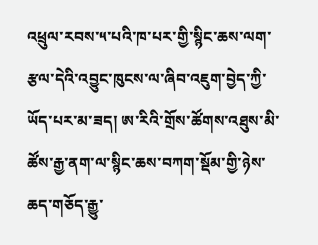འཕྲུལ་རབས་༥་པའི་ཁ་པར་གྱི་སྙིང་ཆས་ལག་རྩལ་དེའི་འབྱུང་ཁུངས་ལ་ཞིབ་འཇུག་བྱེད་ཀྱི་ཡོད་པར་མ་ཟད། ཨ་རིའི་གྲོས་ཚོགས་འཐུས་མི་ཚོས་རྒྱ་ནག་ལ་སྙིང་ཆས་བཀག་སྡོམ་གྱི་ཉེས་ཆད་གཅོད་རྒྱུ་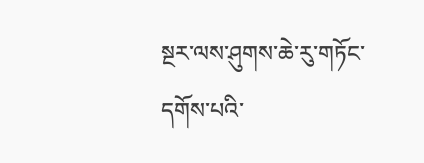སྔར་ལས་ཤུགས་ཆེ་རུ་གཏོང་དགོས་པའི་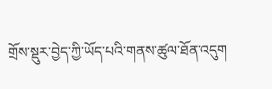གྲོས་སྡུར་བྱེད་ཀྱི་ཡོད་པའི་གནས་ཚུལ་ཐོན་འདུག